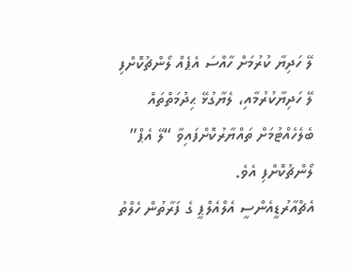ލޭ ހަދިޔާ ކުރުމަށް ހާއްސަ އެޕެއް ލޯންޗުކޮށްފި
ލޭ ހަދިޔާކުރުމާއި، ލެޔާގުޅޭ ޙިދުމަތްތައް ބެލެހެއްޓުމަށް ތައްޔާރުކޮށްފައިވާ “ލޭ އެޕް” ލޯންޗުކޮށްފި އެވެ.
އެޗްއާރުޑީއެންސީ އެލްއެލްޕީ ގެ ފަރާތުން ހެލްތު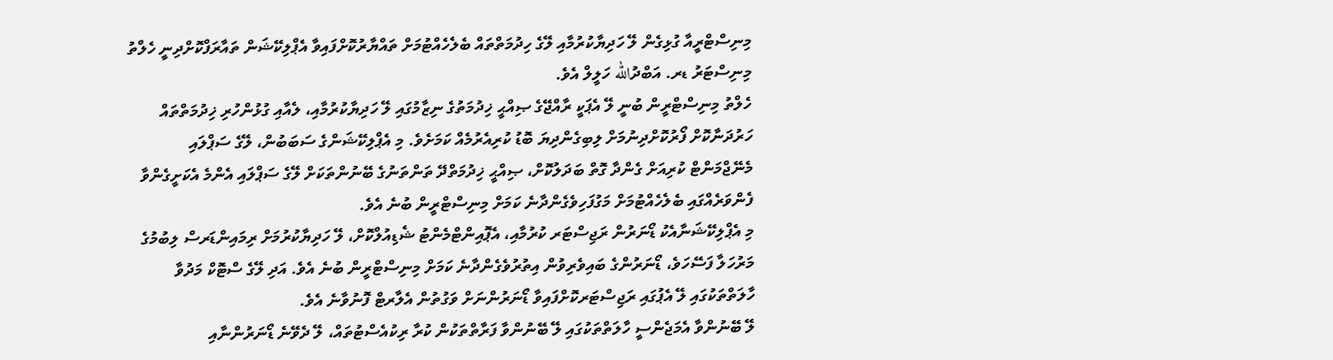މިނިސްޓްރީއާ ގުޅިގެން ލޭ ހަދިޔާކުރުމާއި ލޭގެ ހިދުމަތްތައް ބެލެހެއްޓުމަށް ތައްޔާރުކޮށްފައިވާ އެޕްލިކޭޝަން ތައާރަފްކޮށްދިނީ ހެލްތު މިނިސްޓަރު ޑރ. އަބްދުالله ހަލީލް އެވެ.
ހެލްތު މިނިސްޓްރީން ބުނީ ލޭ އެޕަކީ ރާއްޖޭގެ ޞިއްޙީ ޚިދުމަތުގެ ނިޒާމުގައި ލޭ ހަދިޔާކުރުމާއި، ލެއާއި ގުޅުންހުރި ޚިދުމަތްތައް ހަރުދަނާކޮށް ފޯރުކޮށްދިނުމަށް ލިބިގެންދިޔަ ބޮޑު ކުރިއެރުމެއް ކަމަށެވެ. މި އެޕްލިކޭޝަންގެ ސަބަބުން، ލޭގެ ސަޕްލައި މެނޭޖްމަންޓް ކުރިއަށް ގެންދާ ގޮތް ބަދަލުކޮށް، ޞިއްޙީ ޚިދުމަތްދޭ ތަންތަނުގެ ބޭނުންތަކަށް ލޭގެ ސަޕްލައި އެންމެ އެކަށީގެންވާ ފެންވަރެއްގައި ބެލެހެއްޓުމަށް މަގުފަހިވެގެންދާނެ ކަމަށް މިނިސްޓްރީން ބުނެ އެވެ.
މި އެޕްލިކޭޝަނާއެކު ޑޯނަރުން ރަޖިސްޓަރ ކުރުމާއި، އެޕޮއިންޓްމެންޓު ޝެޑިއުލްކޮށް، ލޭ ހަދިޔާކުރުމަށް ރިމައިންޑަރސް ލިބުމުގެ މަރުހަލާ ފަސޭހަވެ، ޑޯނަރުންގެ ބައިވެރިވުން އިތުރުވެގެންދާނެ ކަމަށް މިނިސްޓްރީން ބުނެ އެވެ. އަދި ލޭގެ ސްޓޮކް މަދުވާ ހާލަތްތަކުގައި ލޭ އެޕުގައި ރަޖިސްޓަރކޮށްފައިވާ ޑޯނަރުންނަށް ވަގުތުން އެލާރޓް ފޮނުވާނެ އެވެ.
ލޭ ބޭނުންވާ އެމަޖެންސީ ހާލަތްތަކުގައި ލޭ ބޭނުންވާ ފަރާތްތަކުން ކުރާ ރިކުއެސްޓުތައް، ލޭ ދެވޭނެ ޑޯނަރުންނާއި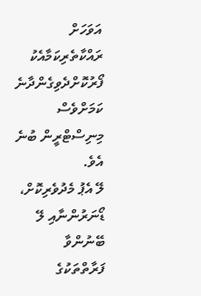އަވަހަށް ރައްކާތެރިކަމާއެކު ފޯރުކޮށްދެވިގެންދާނެ ކަމަށްވެސް މިނިސްޓްރީން ބުނެ އެވެ.
ލޭ އެޕު މެދުވެރިކޮށް، ޑޯނަރުންނާއި ލޭ ބޭނުންވާ ފަރާތްތަކުގެ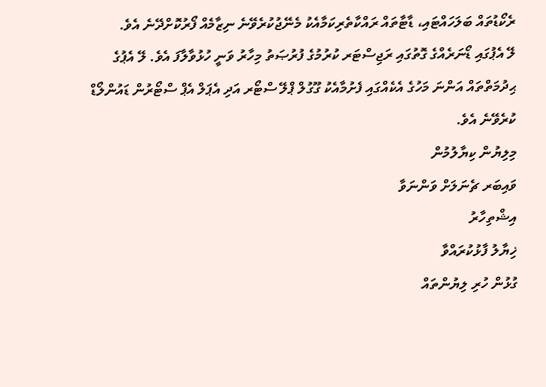ރެކޯޑުތައް ބަލަހައްޓައި، ޑާޓާތައް ރައްކާތެރިކަމާއެކު މެނޭޖުކުރެވޭނެ ނިޒާމެއް ފޯރުކޮށްދޭނެ އެވެ.
ލޭ އެޕުގައި ޑޯނަރެއްގެ ގޮތުގައި ރަޖިސްޓަރ ކުރުމުގެ ފުރުޞަތު މިހާރު ވަނީ ހުޅުވާލާފަ އެވެ. ލޭ އެޕުގެ ޙިދުމަތްތައް އަންނަ މަހުގެ އެކެއްގައި ފެށުމާއެކު ގޫގުލް ޕްލޭ ސްޓޯރ އަދި އެޕަލް އެޕް ސްޓޯރުން ޑައުންލޯޑް ކުރެވޭނެ އެވެ.
މިލިޔުން ކިޔާލުމުން
ވައިބަރ ޗެނަލަށް ވަންނަވާ
އިޝްތިހާރު
ޚިޔާލު ފާޅުކުރައްވާ
ގުޅުން ހުރި ލިޔުންތައް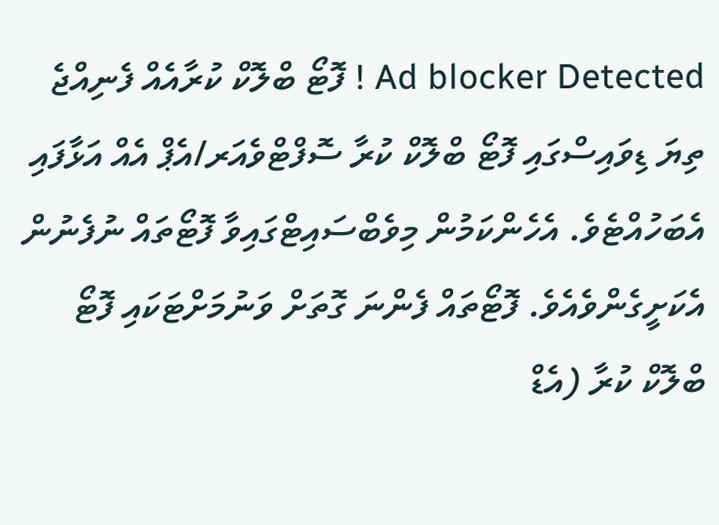Ad blocker Detected ! ފޮޓޯ ބްލޮކް ކުރާއެއް ފެނިއްޖެ
ތިޔަ ޑިވައިސްގައި ފޮޓޯ ބްލޮކް ކުރާ ސޮފްޓްވެއަރ/އެޕް އެއް އަޅާފައި އެބަހުއްޓެވެ. އެހެންކަމުން މިވެބްސައިޓްގައިވާ ފޮޓޯތައް ނުފެނުން އެކަށީގެންވެއެވެ. ފޮޓޯތައް ފެންނަ ގޮތަށް ވަނުމަށްޓަކައި ފޮޓޯ ބްލޮކް ކުރާ (އެޑް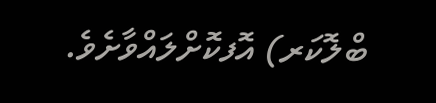ބްލޮކަރ) އޮފކޮށްލައްވާށެވެ.